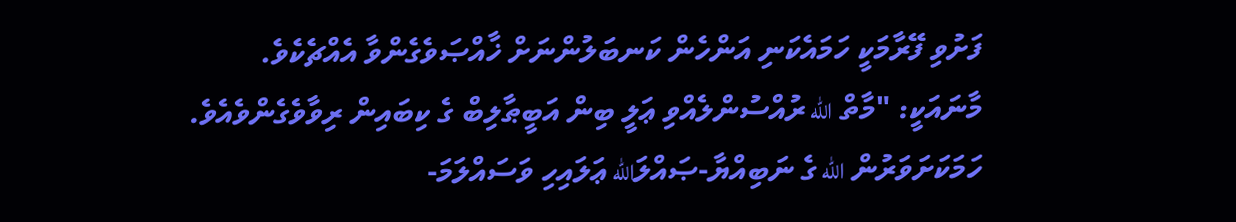ފަށުވި ފޭރާމަކީ ހަމައެކަނި އަންހެން ކަނބަލުންނަށް ޚާއްޞަވެގެންވާ އެއްޗެކެވެ.
މާނައަކީ: "މާތް الله ރުއްސުންލެއްވި ޢަލީ ބިން އަބީޠާލިބް ގެ ކިބައިން ރިވާވެގެންވެއެވެ. ހަމަކަށަވަރުން الله ގެ ނަބިއްޔާ-ޞައްލަالله ޢަލައިހި ވަސައްލަމަ-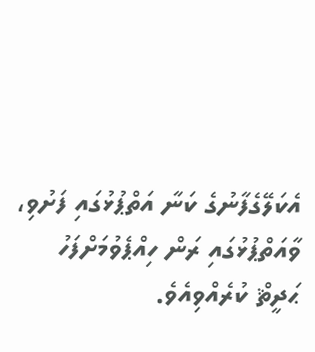އެކަލޭގެފާނުގެ ކަނާ އަތްޕުޅުގައި ފަށުވި، ވާއަތްޕުޅުގައި ރަން ހިއްޕެވުމަށްފަހު ޙަދީޘް ކުރެއްވިއެވެ.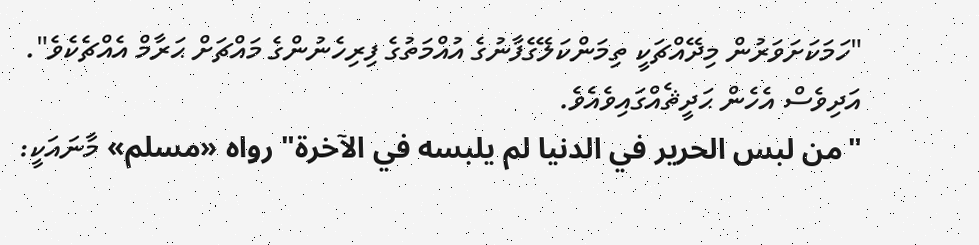"ހަމަކަށަވަރުން މިދޭއްޗަކީ ތިމަންކަލޭގެފާނުގެ އުއްމަތުގެ ފިރިހެނުންގެ މައްޗަށް ޙަރާމް އެއްޗެކެވެ".
އަދިވެސް އެހެން ޙަދީޘެއްގައިވެއެވެ.
"من لبس الحرير في الدنيا لم يلبسه في الآخرة" رواه «مسلم» މާނައަކީ: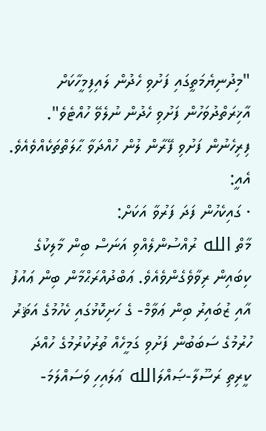"މިދުނިޔެމަތީގައި ފަށުވި ހެދުން ލައިފިމީހާކަށް އާޚިރަތްދުވަހުން ފަށުވި ހެދުން ނުލެވޭ ހުއްޓެވެ".
ފިރިހެނުން ފަށުވި ފޭރާން ލުން ހުއްދަވާ ޙާލަތްތަކެއްވެއެވެ. އެއީ:
· ގައިކެހުން ފަދަ ފަރުވާ އަކަށް:
މާތް الله ރުއްސުންލެއްވި އަނަސް ބިން މާލިކުގެ ކިބައިން ރިވާވެގެންވެއެވެ. ޢަބްދުއްރަޙްމާން ބިން ޢައުފު އާއި ޒުބައިރު ބިން ޢަވާމް- ގެ ހަށިކޮޅުގައި ކެހުމުގެ އަޘަރު ހުރުމުގެ ސަބަބުން ފަށުވި ގަމީހެއް ތުރުކުރުމުގެ ހުއްދަ ކީރިތި ރަސޫލާ-ޞައްލަالله ޢަލައިހި ވަސައްލަމަ-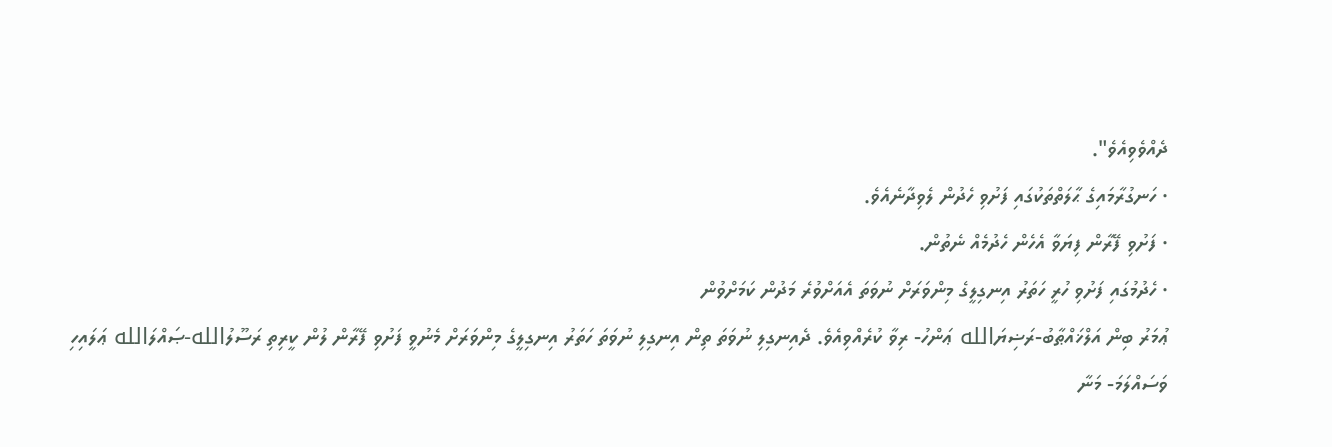ދެއްވެވިއެވެ".
· ހަނގުރާމައިގެ ޙާލަތްތަކުގައި ފަށުވި ހެދުން ލެވިދާނެއެވެ.
· ފަށުވި ފޭރާން ފިޔަވާ އެހެން ހެދުމެއް ނެތުން.
· ހެދުމުގައި ފަށުވި ހުރީ ހަތަރު އިނގިލީގެ މިންވަރަށް ނުވަތަ އެއަށްވުރެ މަދުން ކަމަށްވުން
ޢުމަރު ބިން އަލްޚައްޠާބު-ރަޟިޔަالله ޢަންހު- ރިވާ ކުރެއްވިއެވެ. ދެއިނގިލި ނުވަތަ ތިން އިނގިލި ނުވަތަ ހަތަރު އިނގިލީގެ މިންވަރަށް މެނުވީ ފަށުވި ފޭރާން ލުން ކީރިތި ރަސޫލުالله-ޞައްލަالله ޢަލައިހި ވަސައްލަމަ- މަނާ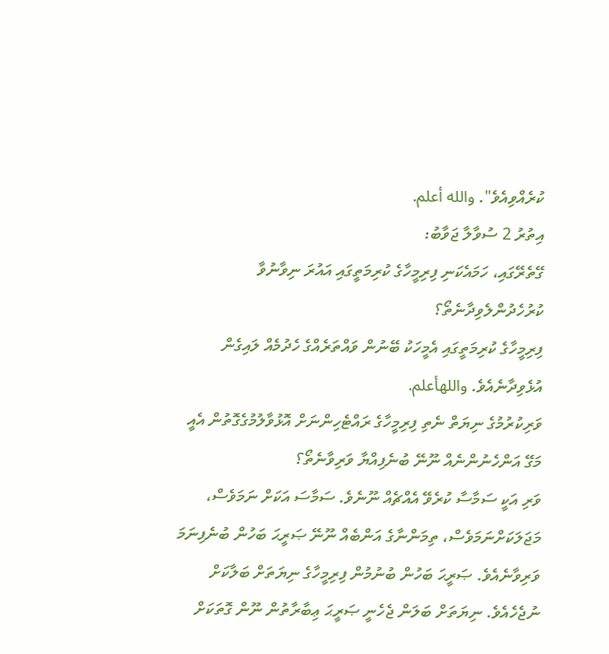ކުރެއްވިއެވެ". والله أعلم.
އިތުރު 2 ސުވާލާ ޖަވާބު:
ގޭތެރޭގައި، ހަމައެކަނި ފިރިމީހާގެ ކުރިމަތީގައި އައުރަ ނިވާނުވާ ކުރުހެދުންލެވިދާނެތޯ؟
ފިރިމީހާގެ ކުރިމަތީގައި އެމީހަކު ބޭނުން ވައްތަރެއްގެ ހެދުމެއް ލައިގެން އުޅެވިދާނެއެވެ. واللهأعلم.
ވަރިކުރުމުގެ ނިޔަތް ނެތި ފިރިމީހާގެ ރައްޓެހިންނަށް އޮޅުވާލުމުގެގޮތުން އެއީ މަގޭ އަންހެނުންނެއް ނޫނޭ ބުނެފިއްޔާ ވަރިވާނެތޯ؟
ވަރި އަކީ ސަމާސާ ކުރެވޭ އެއްޗެއް ނޫނެވެ. ސަމާސަ އަކަށް ނަމަވެސް، މަޖަލަކަށްނަމަވެސް، ތިމަންނާގެ އަންބެއް ނޫނޭ ޞަރީޙަ ބަހުން ބުނެފިނަމަ ވަރިވާނެއެވެ. ޞަރީޙަ ބަހުން ބުނުމުން ފިރިމީހާގެ ނިޔަތަށް ބަލާކަށް ނުޖެހެއެވެ. ނިޔަތަށް ބަލަން ޖެހެނީ ޞަރީޙަ ޢިބާރާތުން ނޫން ގޮތަކަށް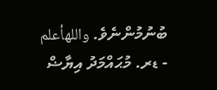ބުނުމުންނެވެ. واللهأعلم
- ޑރ. މުޙައްމަދު އިޔާޟް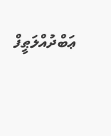ޢަބްދުއްލަޠީފް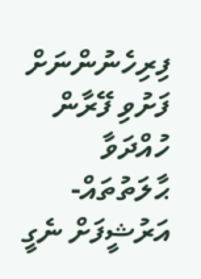ފިރިހެނުންނަށް ފަށުވި ފޭރާން ހުއްދަވާ ޙާލަތުތައް-
އަރުޝީފަށް ނެގީ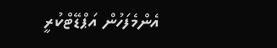އެންމެފަހުން އަޕްޑޭޓްކުރީ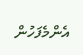އެންމެފަހުން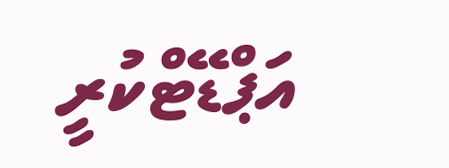އަޕްޑޭޓްކުރީ